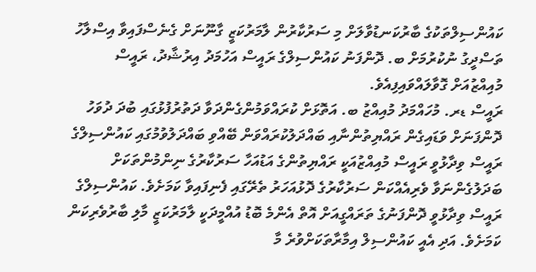ކައުންސިލްތަކުގެ ބާރުކަނޑުވާލަށް މި ސަރުކާރުން ލާމަރުކަޒީ ގާނޫނަށް ގެނެސްފައިވާ އިސްލާހު ތަސްދީގު ނުކުރުމަށް ބ. ދޮންފަނު ކައުންސިލްގެ ރައީސް އަހުމަދު އިރުޝާދު، ރައީސް މުއިއްޒުއަށް ގޮވާލައްވައިފިއެވެ.
ރައީސް ޑރ. މުހައްމަދު މުއިއްޒު ބ. އަތޮޅަށް ކުރައްވަމުންގެންދަވާ ދަތުރުފުޅުގައި ބުދަ ދުވަހު ދޮންފަނަށް ވަޑައިގެން ރައްޔިތުންނާއި ބައްދަލުކުރައްވަން ބޭއްވި ބައްދަލުވުމުގައި ކައުންސިލްގެ ރައީސް ވިދާޅުވީ ރައީސް މުއިއްޒުއަކީ ރައްޔިތުންގެ އަޑުއަހާ ސަރުކާރުގެ ނިންމުންތަކަށް ބަދަލުގެންނަވާ ވެރިއެއްކަން ސަރުކާރުގެ ދޮޅުއަހަރު ތެރޭގައި ފެނިފައިވާ ކަމަށެވެ. ކައުންސިލްގެ ރައީސް ވިދާޅުވީ ދޮންފަނުގެ ތަރައްގީއަށް އޮތް އެންމެ ބޮޑު އުއްމީދަކީ ލާމަރުކަޒީ މާލި ބާރުވެރިކަން ކަމަށެވެ. އަދި އެއީ ކައުންސިލް އިމާރާތަކަށްވުރެ މާ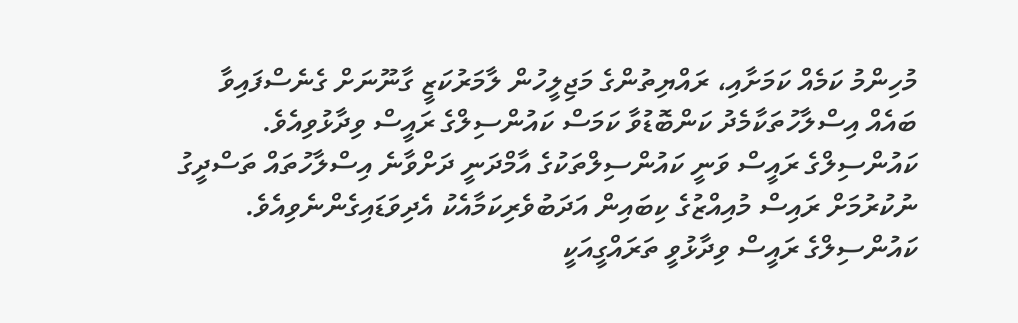މުހިންމު ކަމެއް ކަމަށާއި، ރައްޔިތުންގެ މަޖިލީހުން ލާމަރުކަޒީ ގާނޫނަށް ގެނެސްފައިވާ ބައެއް އިސްލާހުތަކާމެދު ކަންބޮޑުވާ ކަމަސް ކައުންސިލްގެ ރައީސް ވިދާޅުވިއެވެ.
ކައުންސިލްގެ ރައީސް ވަނީ ކައުންސިލްތަކުގެ އާމްދަނީ ދަށްވާނެ އިސްލާހުތައް ތަސްދީގު ނުކުރުމަށް ރައިސް މުއިއްޒުގެ ކިބައިން އަދަބުވެރިކަމާއެކު އެދިވަޑައިގެންނެވިއެވެ.
ކައުންސިލްގެ ރައީސް ވިދާޅުވީ ތަރައްގީއަކީ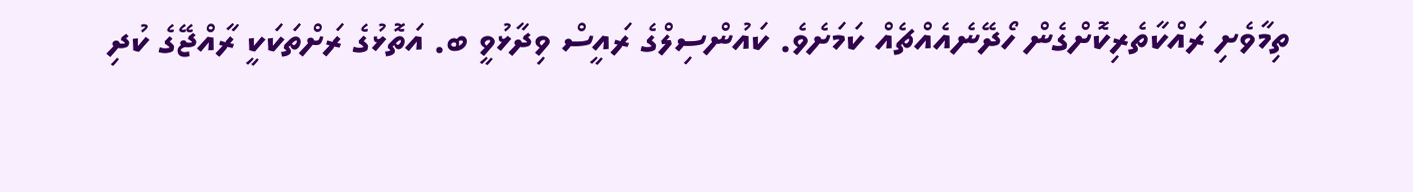ތިމާވެށި ރައްކާތެރިކޮށްގެން ހޯދޭނެއެއްޗެއް ކަމަށެވެ. ކައުންސިލްގެ ރައީސް ވިދާޅުވީ ބ. އަތޮޅުގެ ރަށްތަކަކީ ރާއްޖޭގެ ކުދި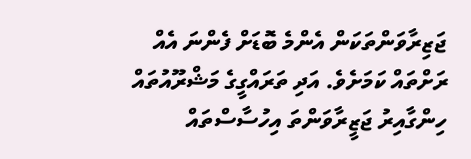ޖަޒިރާވަންތަކަން އެންމެ ބޮޑަށް ފެންނަ އެއް ރަށްތައް ކަމަށެވެ. އަދި ތަރައްގީގެ މަޝްރޫއުތައް ހިންގާއިރު ޖަޒީރާވަންތަ އިހުސާސްތައް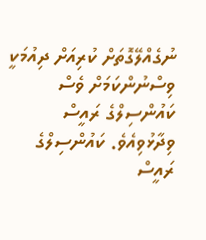ނުގެއްލޭގޮތަށް ކުރިއަށް ދިއުމަކީ ވިސްނުންކަމަށް ވެސް ކައުންސިލްގެ ރައީސް ވިދާޅުވިއެވެ. ކައުންސިލްގެ ރައީސް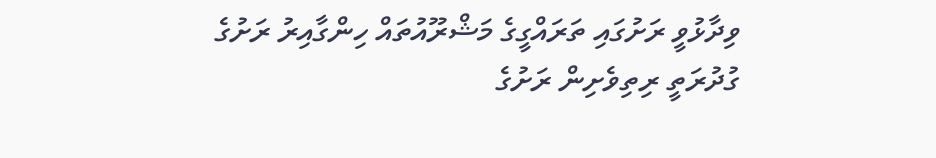ވިދާޅުވީ ރަށުގައި ތަރައްގީގެ މަޝްރޫއުތައް ހިންގާއިރު ރަށުގެ ގުދުރަތީ ރިތިވެށިން ރަށުގެ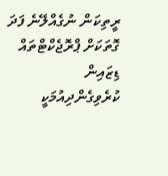ރީތިކަން ނުގެއްލޭނެ ފަދަ ގޮތަކަށް ޕްރޮޖެކްޓްތައް ޑިޒައިން ކުރެވިގެންދިއުމަކީ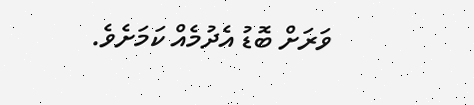ވަރަށް ބޮޑު އެދުމެއް ކަމަށެވެ.